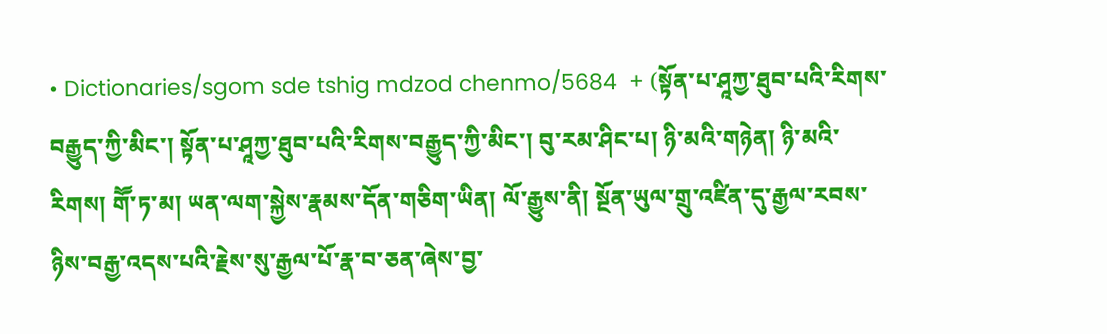• Dictionaries/sgom sde tshig mdzod chenmo/5684  + (སྟོན་པ་ཤཱཀྱ་ཐུབ་པའི་རིགས་བརྒྱུད་ཀྱི་མིང་། སྟོན་པ་ཤཱཀྱ་ཐུབ་པའི་རིགས་བརྒྱུད་ཀྱི་མིང་། བུ་རམ་ཤིང་པ། ཉི་མའི་གཉེན། ཉི་མའི་རིགས། གཽ་ཏ་མ། ཡན་ལག་སྐྱེས་རྣམས་དོན་གཅིག་ཡིན། ལོ་རྒྱུས་ནི། སྔོན་ཡུལ་གྲུ་འཛིན་དུ་རྒྱལ་རབས་ཉིས་བརྒྱ་འདས་པའི་རྗེས་སུ་རྒྱལ་པོ་རྣ་བ་ཅན་ཞེས་བྱ་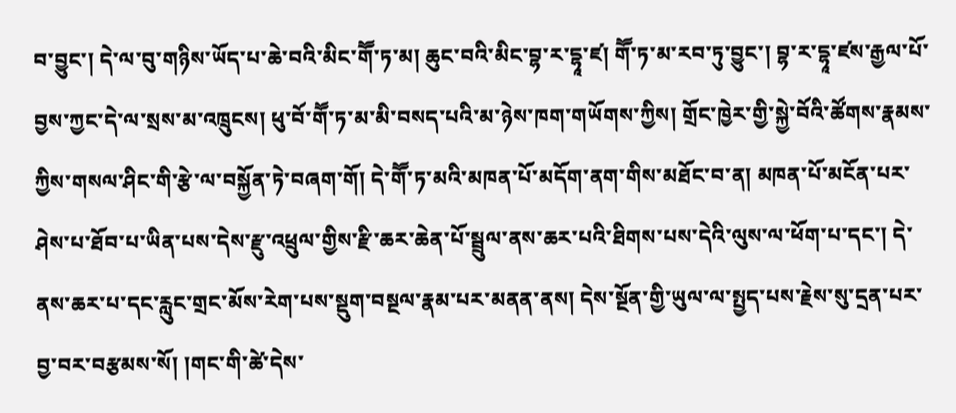བ་བྱུང་། དེ་ལ་བུ་གཉིས་ཡོད་པ་ཆེ་བའི་མིང་གཽ་ཏ་མ། ཆུང་བའི་མིང་བྷ་ར་དྷཱ་ཛ། གཽ་ཏ་མ་རབ་ཏུ་བྱུང་། བྷ་ར་དྷཱ་ཛས་རྒྱལ་པོ་བྱས་ཀྱང་དེ་ལ་སྲས་མ་འཁྲུངས། ཕུ་བོ་གཽ་ཏ་མ་མི་བསད་པའི་མ་ཉེས་ཁག་གཡོགས་ཀྱིས། གྲོང་ཁྱེར་གྱི་སྐྱེ་བོའི་ཚོགས་རྣམས་ཀྱིས་གསལ་ཤིང་གི་རྩེ་ལ་བསྐྱོན་ཏེ་བཞག་གོ། དེ་གཽ་ཏ་མའི་མཁན་པོ་མདོག་ནག་གིས་མཐོང་བ་ན། མཁན་པོ་མངོན་པར་ཤེས་པ་ཐོབ་པ་ཡིན་པས་དེས་རྫུ་འཕྲུལ་གྱིས་རྫི་ཆར་ཆེན་པོ་སྦྲུལ་ནས་ཆར་པའི་ཐིགས་པས་དེའི་ལུས་ལ་ཕོག་པ་དང་། དེ་ནས་ཆར་པ་དང་རླུང་གྲང་མོས་རེག་པས་སྡུག་བསྔལ་རྣམ་པར་མནན་ནས། དེས་སྔོན་གྱི་ཡུལ་ལ་སྤྱད་པས་རྗེས་སུ་དྲན་པར་བྱ་བར་བརྩམས་སོ། །གང་གི་ཚེ་དེས་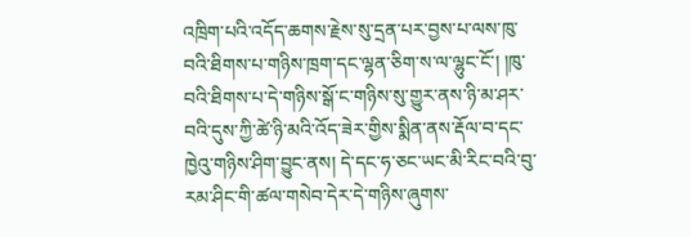འཁྲིག་པའི་འདོད་ཆགས་རྗེས་སུ་དྲན་པར་བྱས་པ་ལས་ཁུ་བའི་ཐིགས་པ་གཉིས་ཁྲག་དང་ལྷན་ཅིག་ས་ལ་ལྷུང་ངོ་། །ཁུ་བའི་ཐིགས་པ་དེ་གཉིས་སྒོ་ང་གཉིས་སུ་གྱུར་ནས་ཉི་མ་ཤར་བའི་དུས་ཀྱི་ཚེ་ཉི་མའི་འོད་ཟེར་གྱིས་སྨིན་ནས་རྡོལ་བ་དང་ཁྱེའུ་གཉིས་ཤིག་བྱུང་ནས། དེ་དང་ཧ་ཅང་ཡང་མི་རིང་བའི་བུ་རམ་ཤིང་གི་ཚལ་གསེབ་དེར་དེ་གཉིས་ཞུགས་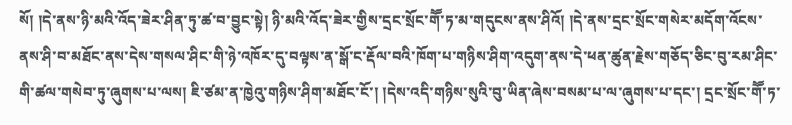སོ། །དེ་ནས་ཉི་མའི་འོད་ཟེར་ཤིན་ཏུ་ཚ་བ་བྱུང་སྟེ། ཉི་མའི་འོད་ཟེར་གྱིས་དྲང་སྲོང་གཽ་ཏ་མ་གདུངས་ནས་ཤིའོ། །དེ་ནས་དྲང་སྲོང་གསེར་མདོག་འོངས་ནས་ཤི་བ་མཐོང་ནས་དེས་གསལ་ཤིང་གི་ཉེ་འཁོར་དུ་བལྟས་ན་སྒོ་ང་རྡོལ་བའི་ཁོག་པ་གཉིས་ཤིག་འདུག་ནས་དེ་ཕན་ཚུན་རྗེས་གཅོད་ཅིང་བུ་རམ་ཤིང་གི་ཚལ་གསེབ་ཏུ་ཞུགས་པ་ལས། ཇི་ཙམ་ན་ཁྱེའུ་གཉིས་ཤིག་མཐོང་ངོ་། །དེས་འདི་གཉིས་སུའི་བུ་ཡིན་ཞེས་བསམ་པ་ལ་ཞུགས་པ་དང་། དྲང་སྲོང་གཽ་ཏ་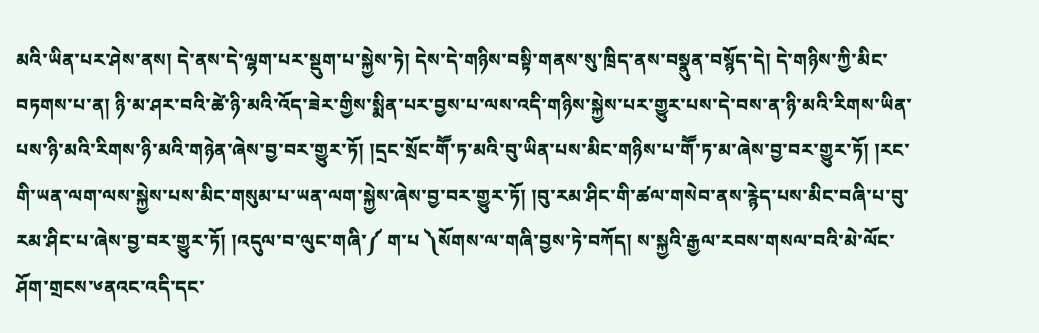མའི་ཡིན་པར་ཤེས་ནས། དེ་ནས་དེ་ལྷག་པར་སྡུག་པ་སྐྱེས་ཏེ། དེས་དེ་གཉིས་བསྟི་གནས་སུ་ཁྲིད་ནས་བསྣུན་བསྙོད་དེ། དེ་གཉིས་ཀྱི་མིང་བཏགས་པ་ན། ཉི་མ་ཤར་བའི་ཚེ་ཉི་མའི་འོད་ཟེར་གྱིས་སྨིན་པར་བྱས་པ་ལས་འདི་གཉིས་སྐྱེས་པར་གྱུར་པས་དེ་བས་ན་ཉི་མའི་རིགས་ཡིན་པས་ཉི་མའི་རིགས་ཉི་མའི་གཉེན་ཞེས་བྱ་བར་གྱུར་ཏོ། །དྲང་སྲོང་གཽ་ཏ་མའི་བུ་ཡིན་པས་མིང་གཉིས་པ་གཽ་ཏ་མ་ཞེས་བྱ་བར་གྱུར་ཏོ། །རང་གི་ཡན་ལག་ལས་སྐྱེས་པས་མིང་གསུམ་པ་ཡན་ལག་སྐྱེས་ཞེས་བྱ་བར་གྱུར་ཏོ། །བུ་རམ་ཤིང་གི་ཚལ་གསེབ་ནས་རྙེད་པས་མིང་བཞི་པ་བུ་རམ་ཤིང་པ་ཞེས་བྱ་བར་གྱུར་ཏོ། །འདུལ་བ་ལུང་གཞི་༼ ག་པ ༽སོགས་ལ་གཞི་བྱས་ཏེ་བཀོད། ས་སྐྱའི་རྒྱལ་རབས་གསལ་བའི་མེ་ལོང་ཤོག་གྲངས་༦ནའང་འདི་དང་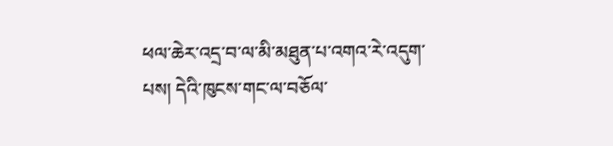ཕལ་ཆེར་འདྲ་བ་ལ་མི་མཐུན་པ་འགའ་རེ་འདུག་པས། དེའི་ཁུངས་གང་ལ་བཅོལ་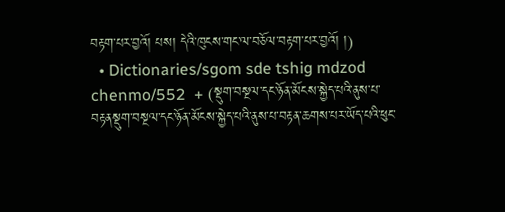བརྟག་པར་བྱའོ། པས། དེའི་ཁུངས་གང་ལ་བཅོལ་བརྟག་པར་བྱའོ། །)
  • Dictionaries/sgom sde tshig mdzod chenmo/552  + (སྡུག་བསྔལ་དང་ཉོན་མོངས་སྐྱེད་པའི་ནུས་པ་བརྟནསྡུག་བསྔལ་དང་ཉོན་མོངས་སྐྱེད་པའི་ནུས་པ་བརྟན་ཆགས་པར་ཡོད་པའི་ཕུང་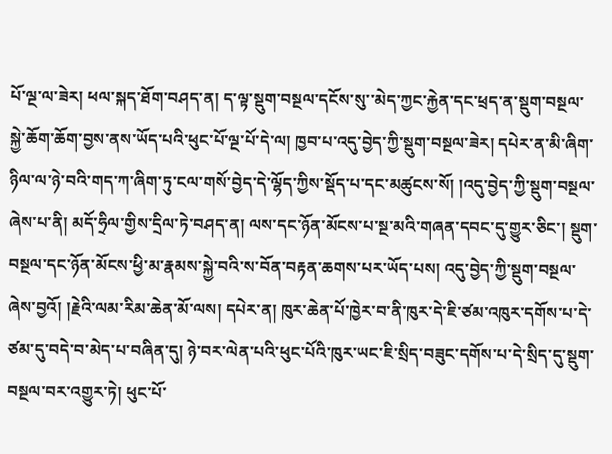པོ་ལྔ་ལ་ཟེར། ཕལ་སྐད་ཐོག་བཤད་ན། ད་ལྟ་སྡུག་བསྔལ་དངོས་སུ་་མེད་ཀྱང་རྐྱེན་དང་ཕྲད་ན་སྡུག་བསྔལ་སྐྱེ་ཆོག་ཆོག་བྱས་ནས་ཡོད་པའི་ཕུང་པོ་ལྔ་པོ་དེ་ལ། ཁྱབ་པ་འདུ་བྱེད་ཀྱི་སྡུག་བསྔལ་ཟེར། དཔེར་ན་མི་ཞིག་ཉིལ་ལ་ཉེ་བའི་གད་ཀ་ཞིག་ཏུ་ངལ་གསོ་བྱེད་དེ་ལྷོད་ཀྱིས་སྡོད་པ་དང་མཚུངས་སོ། །འདུ་བྱེད་ཀྱི་སྡུག་བསྔལ་ཞེས་པ་ནི། མདོ་ཧྲིལ་གྱིས་དྲིལ་ཏེ་བཤད་ན། ལས་དང་ཉོན་མོངས་པ་སྔ་མའི་གཞན་དབང་དུ་གྱུར་ཅིང་། སྡུག་བསྔལ་དང་ཉོན་མོངས་ཕྱི་མ་རྣམས་སྐྱེ་བའི་ས་བོན་བརྟན་ཆགས་པར་ཡོད་པས། འདུ་བྱེད་ཀྱི་སྡུག་བསྔལ་ཞེས་བྱའོ། །རྗེའི་ལམ་རིམ་ཆེན་མོ་ལས། དཔེར་ན། ཁུར་ཆེན་པོ་ཁྱེར་བ་ནི་ཁུར་དེ་ཇི་ཙམ་འཁུར་དགོས་པ་དེ་ཙམ་དུ་བདེ་བ་མེད་པ་བཞིན་དུ། ཉེ་བར་ལེན་པའི་ཕུང་པོའི་ཁུར་ཡང་ཇི་སྲིད་བཟུང་དགོས་པ་དེ་སྲིད་དུ་སྡུག་བསྔལ་བར་འགྱུར་ཏེ། ཕུང་པོ་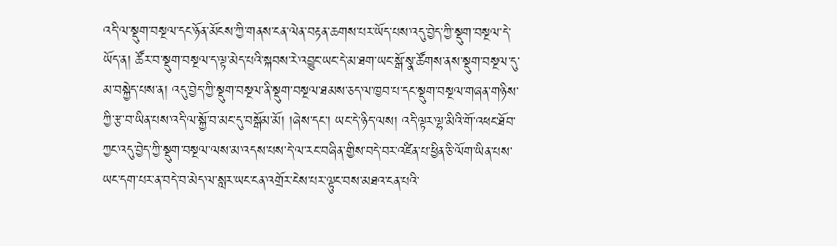འདི་ལ་སྡུག་བསྔལ་དང་ཉོན་མོངས་ཀྱི་གནས་ངན་ལེན་བརྟན་ཆགས་པར་ཡོད་པས་འདུ་བྱེད་ཀྱི་སྡུག་བསྔལ་དེ་ཡོད་ན། ཚོར་བ་སྡུག་བསྔལ་ད་ལྟ་མེད་པའི་སྐབས་རེ་འབྱུང་ཡང་དེ་མ་ཐག་ཡང་སྒོ་སྣ་ཚོགས་ནས་སྡུག་བསྔལ་དུ་མ་བསྐྱེད་པས་ན། འདུ་བྱེད་ཀྱི་སྡུག་བསྔལ་ནི་སྡུག་བསྔལ་ཐམས་ཅད་ལ་ཁྱབ་པ་དང་སྡུག་བསྔལ་གཞན་གཉིས་ཀྱི་རྩ་བ་ཡིན་པས་འདི་ལ་སྐྱོ་བ་མང་དུ་བསྒོམ་མོ། །ཞེས་དང་། ཡང་དེ་ཉིད་ལས། འདི་ལྟར་ལྷ་མིའི་གོ་འཕང་ཐོབ་ཀྱང་འདུ་བྱེད་ཀྱི་སྡུག་བསྔལ་ལས་མ་འདས་པས་དེ་ལ་རང་བཞིན་གྱིས་བདེ་བར་འཛིན་པ་ཕྱིན་ཅི་ལོག་ཡིན་པས་ཡང་དག་པར་ན་བདེ་བ་མེད་ལ་སླར་ཡང་ངན་འགྲོར་ངེས་པར་ལྟུང་བས་མཐའ་ངན་པའི་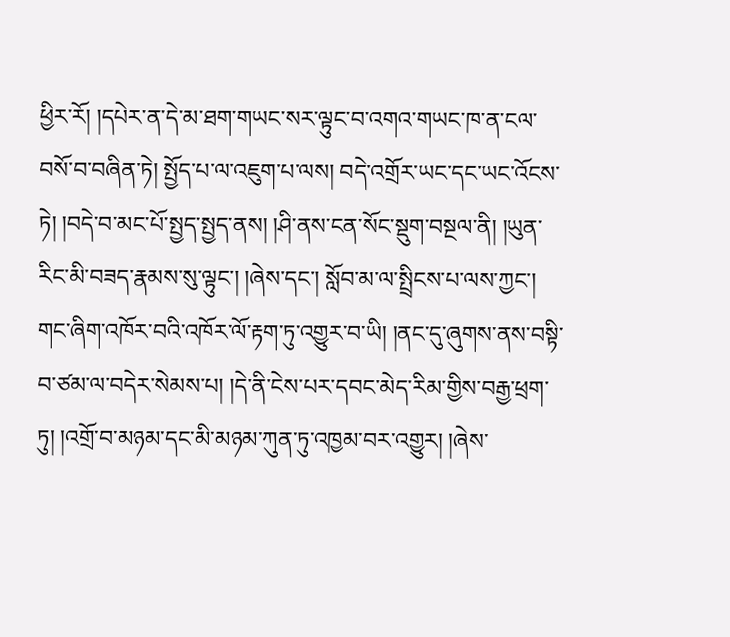ཕྱིར་རོ། །དཔེར་ན་དེ་མ་ཐག་གཡང་སར་ལྟུང་བ་འགའ་གཡང་ཁ་ན་ངལ་བསོ་བ་བཞིན་ཏེ། སྤྱོད་པ་ལ་འཇུག་པ་ལས། བདེ་འགྲོར་ཡང་དང་ཡང་འོངས་ཏེ། །བདེ་བ་མང་པོ་སྤྱད་སྤྱད་ནས། །ཤི་ནས་ངན་སོང་སྡུག་བསྔལ་ནི། །ཡུན་རིང་མི་བཟད་རྣམས་སུ་ལྟུང་། །ཞེས་དང་། སློབ་མ་ལ་སྤྲིངས་པ་ལས་ཀྱང་། གང་ཞིག་འཁོར་བའི་འཁོར་ལོ་རྟག་ཏུ་འགྱུར་བ་ཡི། །ནང་དུ་ཞུགས་ནས་བསྟི་བ་ཙམ་ལ་བདེར་སེམས་པ། །དེ་ནི་ངེས་པར་དབང་མེད་རིམ་གྱིས་བརྒྱ་ཕྲག་ཏུ། །འགྲོ་བ་མཉམ་དང་མི་མཉམ་ཀུན་ཏུ་འཁྱམ་བར་འགྱུར། །ཞེས་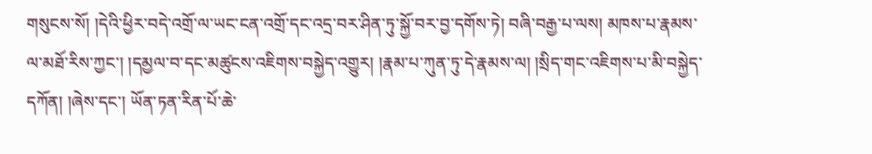གསུངས་སོ། །དེའི་ཕྱིར་བདེ་འགྲོ་ལ་ཡང་ངན་འགྲོ་དང་འདྲ་བར་ཤིན་ཏུ་སྐྱོ་བར་བྱ་དགོས་ཏེ། བཞི་བརྒྱ་པ་ལས། མཁས་པ་རྣམས་ལ་མཐོ་རིས་ཀྱང་། །དམྱལ་བ་དང་མཚུངས་འཇིགས་བསྐྱེད་འགྱུར། །རྣམ་པ་ཀུན་ཏུ་དེ་རྣམས་ལ། །སྲིད་གང་འཇིགས་པ་མི་བསྐྱེད་དཀོན། །ཞེས་དང་། ཡོན་ཏན་རིན་པོ་ཆེ་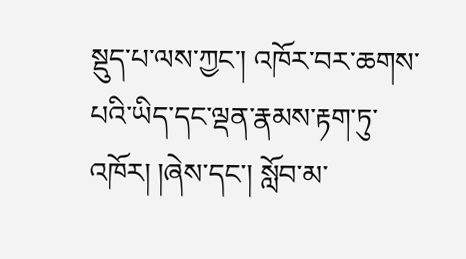སྡུད་པ་ལས་ཀྱང་། འཁོར་བར་ཆགས་པའི་ཡིད་དང་ལྡན་རྣམས་རྟག་ཏུ་འཁོར། །ཞེས་དང་། སློབ་མ་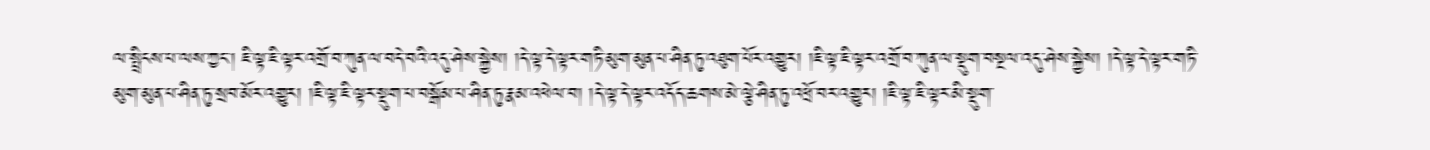ལ་སྤྲིངས་པ་ལས་ཀྱང་། ཇི་ལྟ་ཇི་ལྟར་འགྲོ་བ་ཀུན་ལ་བདེ་བའི་འདུ་ཤེས་སྐྱེས། །དེ་ལྟ་དེ་ལྟར་གཏི་མུག་མུན་པ་ཤིན་ཏུ་འཐུག་པོར་འགྱུར། །ཇི་ལྟ་ཇི་ལྟར་འགྲོ་བ་ཀུན་ལ་སྡུག་བསྔལ་འདུ་ཤེས་སྐྱེས། །དེ་ལྟ་དེ་ལྟར་གཏི་མུག་མུན་པ་ཤིན་ཏུ་སྲབ་མོར་འགྱུར། །ཇི་ལྟ་ཇི་ལྟར་སྡུག་པ་བསྒོམ་པ་ཤིན་ཏུ་རྣམ་འཕེལ་བ། །དེ་ལྟ་དེ་ལྟར་འདོད་ཆགས་མེ་ལྕེ་ཤིན་ཏུ་འཕྲོ་བར་འགྱུར། །ཇི་ལྟ་ཇི་ལྟར་མི་སྡུག་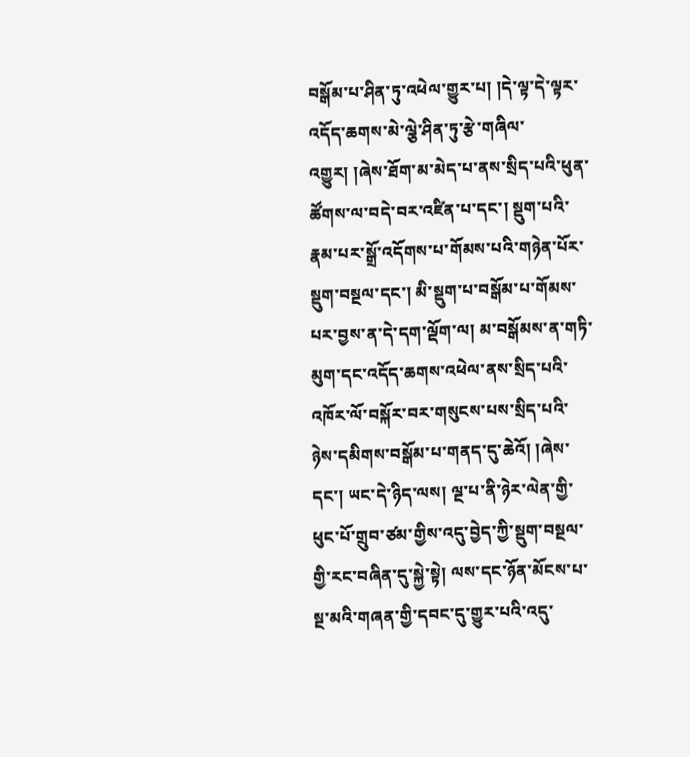བསྒོམ་པ་ཤིན་ཏུ་འཕེལ་གྱུར་པ། །དེ་ལྟ་དེ་ལྟར་འདོད་ཆགས་མེ་ལྕེ་ཤིན་ཏུ་རྩེ་གཞིལ་འགྱུར། །ཞེས་ཐོག་མ་མེད་པ་ནས་སྲིད་པའི་ཕུན་ཚོགས་ལ་བདེ་བར་འཛིན་པ་དང་། སྡུག་པའི་རྣམ་པར་སྒྲོ་འདོགས་པ་གོམས་པའི་གཉེན་པོར་སྡུག་བསྔལ་དང་། མི་སྡུག་པ་བསྒོམ་པ་གོམས་པར་བྱས་ན་དེ་དག་ལྡོག་ལ། མ་བསྒོམས་ན་གཏི་མུག་དང་འདོད་ཆགས་འཕེལ་ནས་སྲིད་པའི་འཁོར་ལོ་བསྐོར་བར་གསུངས་པས་སྲིད་པའི་ཉེས་དམིགས་བསྒོམ་པ་གནད་དུ་ཆེའོ། །ཞེས་དང་། ཡང་དེ་ཉིད་ལས། ལྔ་པ་ནི་ཉེར་ལེན་གྱི་ཕུང་པོ་གྲུབ་ཙམ་གྱིས་འདུ་བྱེད་ཀྱི་སྡུག་བསྔལ་གྱི་རང་བཞིན་དུ་སྐྱེ་སྟེ། ལས་དང་ཉོན་མོངས་པ་སྔ་མའི་གཞན་གྱི་དབང་དུ་གྱུར་པའི་འདུ་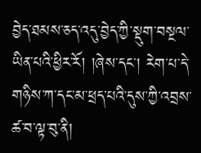བྱེད་ཐམས་ཅད་འདུ་བྱེད་ཀྱི་སྡུག་བསྔལ་ཡིན་པའི་ཕྱིར་རོ། །ཞེས་དང་། རེག་པ་དེ་གཉིས་ཀ་དང་མ་ཕྲད་པའི་དུས་ཀྱི་འབྲས་ཚ་བ་ལྟ་བུ་ནི།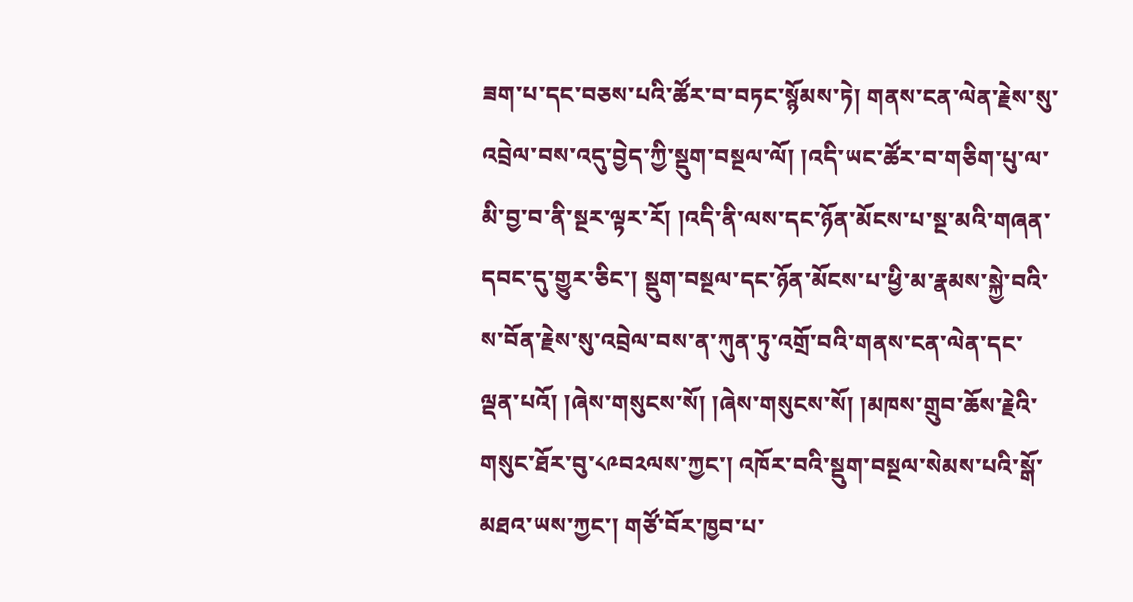ཟག་པ་དང་བཅས་པའི་ཚོར་བ་བཏང་སྙོམས་ཏེ། གནས་ངན་ལེན་རྗེས་སུ་འབྲེལ་བས་འདུ་བྱེད་ཀྱི་སྡུག་བསྔལ་ལོ། །འདི་ཡང་ཚོར་བ་གཅིག་པུ་ལ་མི་བྱ་བ་ནི་སྔར་ལྟར་རོ། །འདི་ནི་ལས་དང་ཉོན་མོངས་པ་སྔ་མའི་གཞན་དབང་དུ་གྱུར་ཅིང་། སྡུག་བསྔལ་དང་ཉོན་མོངས་པ་ཕྱི་མ་རྣམས་སྐྱེ་བའི་ས་བོན་རྗེས་སུ་འབྲེལ་བས་ན་ཀུན་ཏུ་འགྲོ་བའི་གནས་ངན་ལེན་དང་ལྡན་པའོ། །ཞེས་གསུངས་སོ། །ཞེས་གསུངས་སོ། །མཁས་གྲུབ་ཆོས་རྗེའི་གསུང་ཐོར་བུ་༨༩བ༢ལས་ཀྱང་། འཁོར་བའི་སྡུག་བསྔལ་སེམས་པའི་སྒོ་མཐའ་ཡས་ཀྱང་། གཙོ་བོར་ཁྱབ་པ་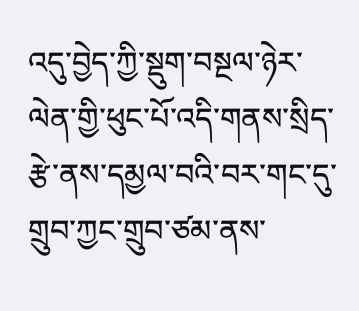འདུ་བྱེད་ཀྱི་སྡུག་བསྔལ་ཉེར་ལེན་གྱི་ཕུང་པོ་འདི་གནས་སྲིད་རྩེ་ནས་དམྱལ་བའི་བར་གང་དུ་གྲུབ་ཀྱང་གྲུབ་ཙམ་ནས་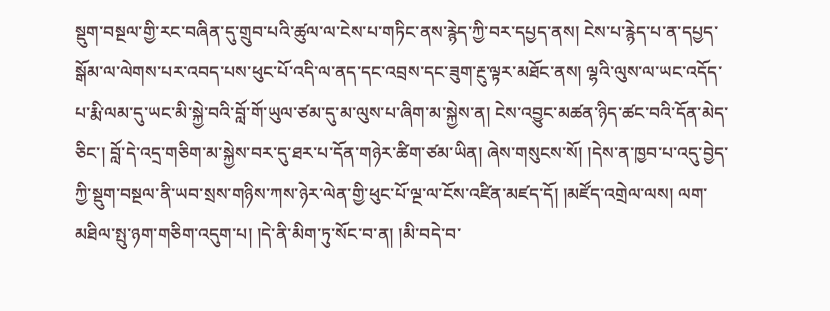སྡུག་བསྔལ་གྱི་རང་བཞིན་དུ་གྲུབ་པའི་ཚུལ་ལ་ངེས་པ་གཏིང་ནས་རྙེད་ཀྱི་བར་དཔྱད་ནས། ངེས་པ་རྙེད་པ་ན་དཔྱད་སྒོམ་ལ་ལེགས་པར་འབད་པས་ཕུང་པོ་འདི་ལ་ནད་དང་འབྲས་དང་ཟུག་རྔུ་ལྟར་མཐོང་ནས། ལྷའི་ལུས་ལ་ཡང་འདོད་པ་རྨི་ལམ་དུ་ཡང་མི་སྐྱེ་བའི་བློ་གོ་ཡུལ་ཙམ་དུ་མ་ལུས་པ་ཞིག་མ་སྐྱེས་ན། ངེས་འབྱུང་མཚན་ཉིད་ཚང་བའི་དོན་མེད་ཅིང་། བློ་དེ་འདྲ་གཅིག་མ་སྐྱེས་བར་དུ་ཐར་པ་དོན་གཉེར་ཚིག་ཙམ་ཡིན། ཞེས་གསུངས་སོ། །དེས་ན་ཁྱབ་པ་འདུ་བྱེད་ཀྱི་སྡུག་བསྔལ་ནི་ཡབ་སྲས་གཉིས་ཀས་ཉེར་ལེན་གྱི་ཕུང་པོ་ལྔ་ལ་ངོས་འཛིན་མཛད་དོ། །མཛོད་འགྲེལ་ལས། ལག་མཐིལ་སྤུ་ཉག་གཅིག་འདུག་པ། །དེ་ནི་མིག་ཏུ་སོང་བ་ན། །མི་བདེ་བ་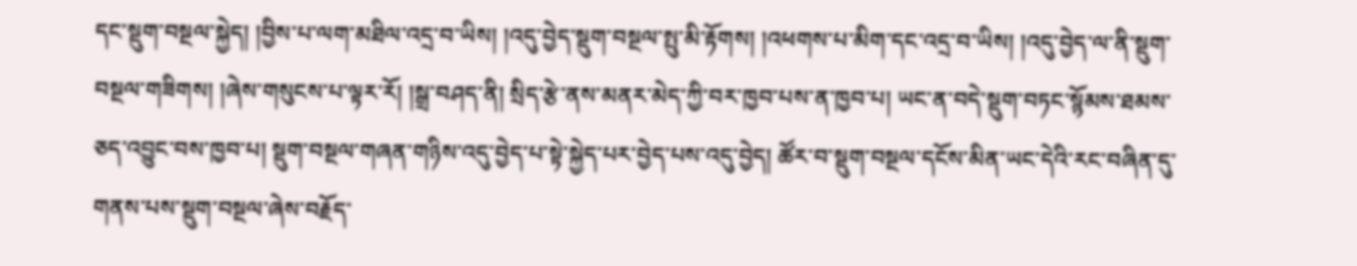དང་སྡུག་བསྔལ་སྐྱེད། །བྱིས་པ་ལག་མཐིལ་འདྲ་བ་ཡིས། །འདུ་བྱེད་སྡུག་བསྔལ་སྤུ་མི་རྟོགས། །འཕགས་པ་མིག་དང་འདྲ་བ་ཡིས། །འདུ་བྱེད་ལ་ནི་སྡུག་བསྔལ་གཟིགས། །ཞེས་གསུངས་པ་ལྟར་རོ། །སྒྲ་བཤད་ནི། སྲིད་རྩེ་ནས་མནར་མེད་ཀྱི་བར་ཁྱབ་པས་ན་ཁྱབ་པ། ཡང་ན་བདེ་སྡུག་བཏང་སྙོམས་ཐམས་ཅད་འབྱུང་བས་ཁྱབ་པ། སྡུག་བསྔལ་གཞན་གཉིས་འདུ་བྱེད་པ་སྟེ་སྐྱེད་པར་བྱེད་པས་འདུ་བྱེད། ཚོར་བ་སྡུག་བསྔལ་དངོས་མིན་ཡང་དེའི་རང་བཞིན་དུ་གནས་པས་སྡུག་བསྔལ་ཞེས་བརྗོད་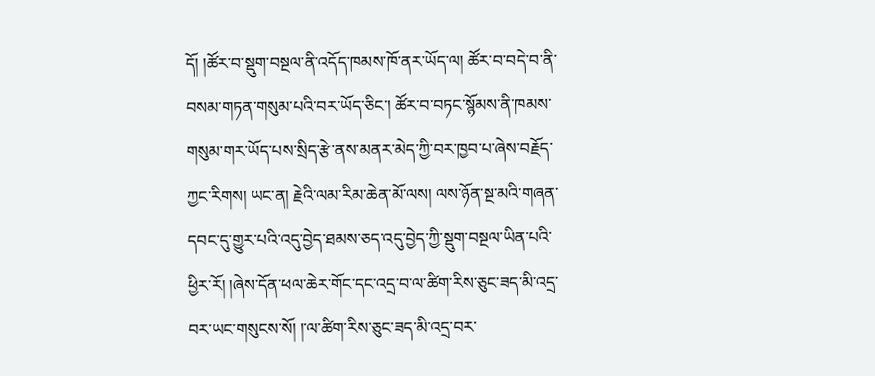དོ། །ཚོར་བ་སྡུག་བསྔལ་ནི་འདོད་ཁམས་ཁོ་ནར་ཡོད་ལ། ཚོར་བ་བདེ་བ་ནི་བསམ་གཏན་གསུམ་པའི་བར་ཡོད་ཅིང་། ཚོར་བ་བཏང་སྙོམས་ནི་ཁམས་གསུམ་གར་ཡོད་པས་སྲིད་རྩེ་ནས་མནར་མེད་ཀྱི་བར་ཁྱབ་པ་ཞེས་བརྗོད་ཀྱང་རིགས། ཡང་ན། རྗེའི་ལམ་རིམ་ཆེན་མོ་ལས། ལས་ཉོན་སྔ་མའི་གཞན་དབང་དུ་གྱུར་པའི་འདུ་བྱེད་ཐམས་ཅད་འདུ་བྱེད་ཀྱི་སྡུག་བསྔལ་ཡིན་པའི་ཕྱིར་རོ། །ཞེས་དོན་ཕལ་ཆེར་གོང་དང་འདྲ་བ་ལ་ཚིག་རིས་ཅུང་ཟད་མི་འདྲ་བར་ཡང་གསུངས་སོ། །་ལ་ཚིག་རིས་ཅུང་ཟད་མི་འདྲ་བར་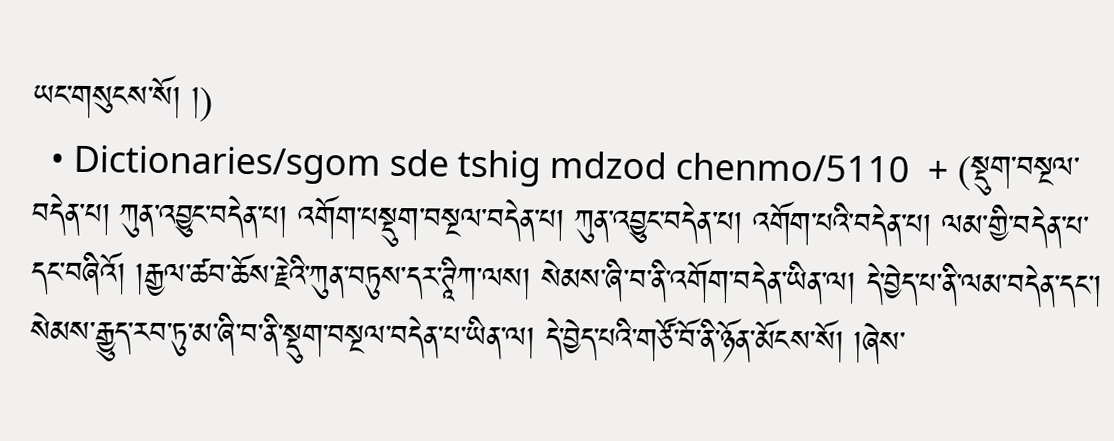ཡང་གསུངས་སོ། །)
  • Dictionaries/sgom sde tshig mdzod chenmo/5110  + (སྡུག་བསྔལ་བདེན་པ། ཀུན་འབྱུང་བདེན་པ། འགོག་པསྡུག་བསྔལ་བདེན་པ། ཀུན་འབྱུང་བདེན་པ། འགོག་པའི་བདེན་པ། ལམ་གྱི་བདེན་པ་དང་བཞིའོ། །རྒྱལ་ཚབ་ཆོས་རྗེའི་ཀུན་བཏུས་དར་ཊཱིཀ་ལས། སེམས་ཞི་བ་ནི་འགོག་བདེན་ཡིན་ལ། དེ་བྱེད་པ་ནི་ལམ་བདེན་དང་། སེམས་རྒྱུད་རབ་ཏུ་མ་ཞི་བ་ནི་སྡུག་བསྔལ་བདེན་པ་ཡིན་ལ། དེ་བྱེད་པའི་གཙོ་བོ་ནི་ཉོན་མོངས་སོ། །ཞེས་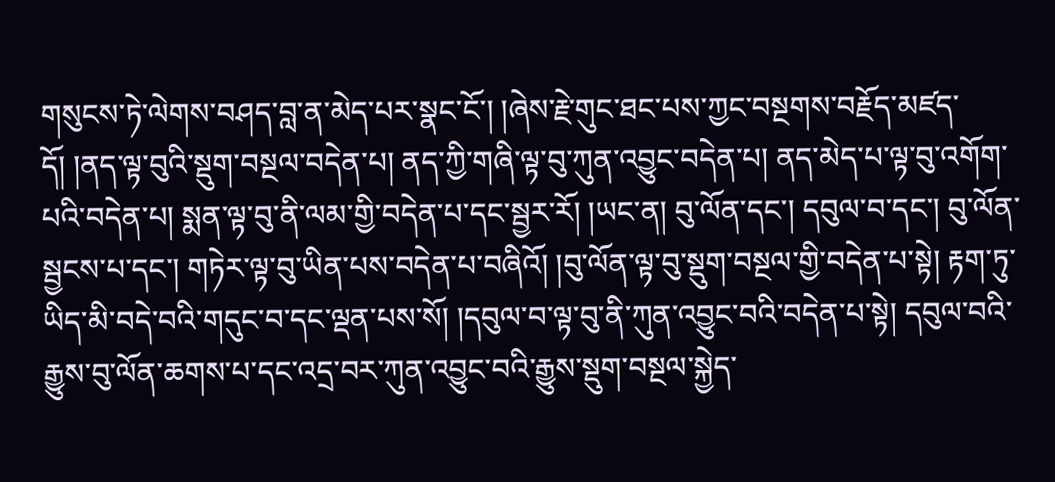གསུངས་ཏེ་ལེགས་བཤད་བླ་ན་མེད་པར་སྣང་ངོ་། །ཞེས་རྗེ་གུང་ཐང་པས་ཀྱང་བསྔགས་བརྗོད་མཛད་དོ། །ནད་ལྟ་བུའི་སྡུག་བསྔལ་བདེན་པ། ནད་ཀྱི་གཞི་ལྟ་བུ་ཀུན་འབྱུང་བདེན་པ། ནད་མེད་པ་ལྟ་བུ་འགོག་པའི་བདེན་པ། སྨན་ལྟ་བུ་ནི་ལམ་གྱི་བདེན་པ་དང་སྦྱར་རོ། །ཡང་ན། བུ་ལོན་དང་། དབུལ་བ་དང་། བུ་ལོན་སྦྱངས་པ་དང་། གཏེར་ལྟ་བུ་ཡིན་པས་བདེན་པ་བཞིའོ། །བུ་ལོན་ལྟ་བུ་སྡུག་བསྔལ་གྱི་བདེན་པ་སྟེ། རྟག་ཏུ་ཡིད་མི་བདེ་བའི་གདུང་བ་དང་ལྡན་པས་སོ། །དབུལ་བ་ལྟ་བུ་ནི་ཀུན་འབྱུང་བའི་བདེན་པ་སྟེ། དབུལ་བའི་རྒྱུས་བུ་ལོན་ཆགས་པ་དང་འདྲ་བར་ཀུན་འབྱུང་བའི་རྒྱུས་སྡུག་བསྔལ་སྐྱེད་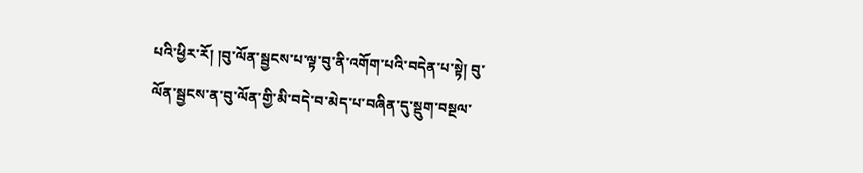པའི་ཕྱིར་རོ། །བུ་ལོན་སྦྱངས་པ་ལྟ་བུ་ནི་འགོག་པའི་བདེན་པ་སྟེ། བུ་ལོན་སྦྱངས་ན་བུ་ལོན་གྱི་མི་བདེ་བ་མེད་པ་བཞིན་དུ་སྡུག་བསྔལ་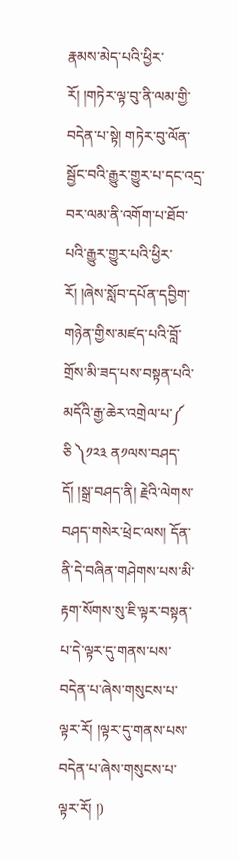རྣམས་མེད་པའི་ཕྱིར་རོ། །གཏེར་ལྟ་བུ་ནི་ལམ་གྱི་བདེན་པ་སྟེ། གཏེར་བུ་ལོན་སྦྱོང་བའི་རྒྱུར་གྱུར་པ་དང་འདྲ་བར་ལམ་ནི་འགོག་པ་ཐོབ་པའི་རྒྱུར་གྱུར་པའི་ཕྱིར་རོ། །ཞེས་སློབ་དཔོན་དབྱིག་གཉེན་གྱིས་མཛད་པའི་བློ་གྲོས་མི་ཟད་པས་བསྟན་པའི་མདོའི་རྒྱ་ཆེར་འགྲེལ་པ་༼ ཅི ༽༡༢༣ ན༡ལས་བཤད་དོ། །སྒྲ་བཤད་ནི། རྗེའི་ལེགས་བཤད་གསེར་ཕྲེང་ལས། དོན་ནི་དེ་བཞིན་གཤེགས་པས་མི་རྟག་སོགས་སུ་ཇི་ལྟར་བསྟན་པ་དེ་ལྟར་དུ་གནས་པས་བདེན་པ་ཞེས་གསུངས་པ་ལྟར་རོ། །ལྟར་དུ་གནས་པས་བདེན་པ་ཞེས་གསུངས་པ་ལྟར་རོ། །)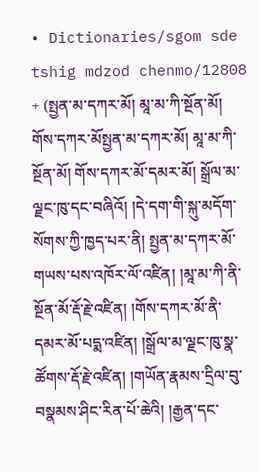• Dictionaries/sgom sde tshig mdzod chenmo/12808  + (སྤྱན་མ་དཀར་མོ། མཱ་མ་ཀི་སྔོན་མོ། གོས་དཀར་མོསྤྱན་མ་དཀར་མོ། མཱ་མ་ཀི་སྔོན་མོ། གོས་དཀར་མོ་དམར་མོ། སྒྲོལ་མ་ལྗང་ཁུ་དང་བཞིའོ། །དེ་དག་གི་སྐུ་མདོག་སོགས་ཀྱི་ཁྱད་པར་ནི། སྤྱན་མ་དཀར་མོ་གཡས་པས་འཁོར་ལོ་འཛིན། །མཱ་མ་ཀི་ནི་སྔོན་མོ་རྡོ་རྗེ་འཛིན། །གོས་དཀར་མོ་ནི་དམར་མོ་པདྨ་འཛིན། །སྒྲོལ་མ་ལྗང་ཁུ་སྣ་ཚོགས་རྡོ་རྗེ་འཛིན། །གཡོན་རྣམས་དྲིལ་བུ་བསྣམས་ཤིང་རིན་པོ་ཆེའི། །རྒྱན་དང་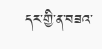དར་གྱི་ན་བཟའ་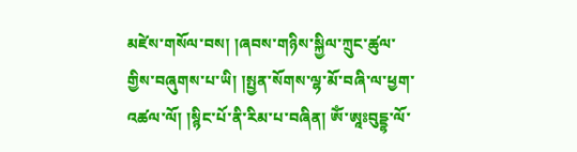མཛེས་གསོལ་བས། །ཞབས་གཉིས་སྐྱིལ་ཀྲུང་ཚུལ་གྱིས་བཞུགས་པ་ཡི། །སྤྱན་སོགས་ལྷ་མོ་བཞི་ལ་ཕྱག་འཚལ་ལོ། །སྙིང་པོ་ནི་རིམ་པ་བཞིན། ༀ་ཨཱཿབུདྡྷ་ལོ་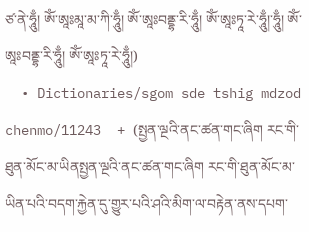ཙ་ནེ་ཧཱུྃ། ༀ་ཨཱཿམཱ་མ་ཀི་ཧཱུྃ། ༀ་ཨཱཿབནྡྷ་རི་ཧཱུྃ། ༀ་ཨཱཿཏཱ་རེ་ཧཱུྃ།་ཧཱུྃ། ༀ་ཨཱཿབནྡྷ་རི་ཧཱུྃ། ༀ་ཨཱཿཏཱ་རེ་ཧཱུྃ།)
  • Dictionaries/sgom sde tshig mdzod chenmo/11243  + (སྤྱན་ལྔའི་ནང་ཚན་གང་ཞིག རང་གི་ཐུན་མོང་མ་ཡིནསྤྱན་ལྔའི་ནང་ཚན་གང་ཞིག རང་གི་ཐུན་མོང་མ་ཡིན་པའི་བདག་རྐྱེན་དུ་གྱུར་པའི་ཤའི་མིག་ལ་བརྟེན་ནས་དཔག་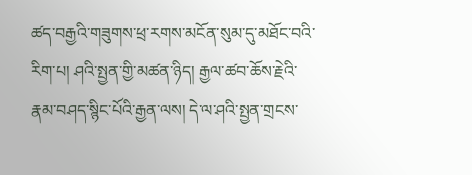ཚད་བརྒྱའི་གཟུགས་ཕྲ་རགས་མངོན་སུམ་དུ་མཐོང་བའི་རིག་པ། ཤའི་སྤྱན་གྱི་མཚན་ཉིད། རྒྱལ་ཚབ་ཆོས་རྗེའི་རྣམ་བཤད་སྙིང་པོའི་རྒྱན་ལས། དེ་ལ་ཤའི་སྤྱན་གྲངས་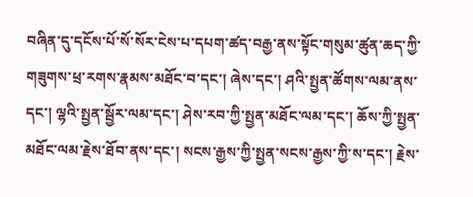བཞིན་དུ་དངོས་པོ་སོ་སོར་ངེས་པ་དཔག་ཚད་བརྒྱ་ནས་སྟོང་གསུམ་ཚུན་ཆད་ཀྱི་གཟུགས་ཕྲ་རགས་རྣམས་མཐོང་བ་དང་། ཞེས་དང་། ཤའི་སྤྱན་ཚོགས་ལམ་ནས་དང་། ལྷའི་སྤྱན་སྦྱོར་ལམ་དང་། ཤེས་རབ་ཀྱི་སྤྱན་མཐོང་ལམ་དང་། ཆོས་ཀྱི་སྤྱན་མཐོང་ལམ་རྗེས་ཐོབ་ནས་དང་། སངས་རྒྱས་ཀྱི་སྤྱན་སངས་རྒྱས་ཀྱི་ས་དང་། རྗེས་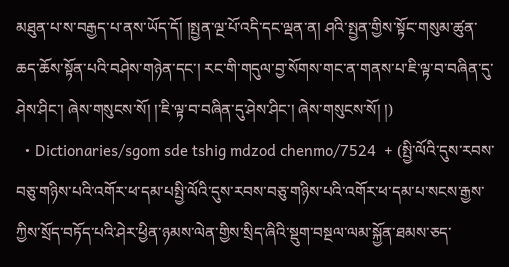མཐུན་པ་ས་བརྒྱད་པ་ནས་ཡོད་དོ། །སྤྱན་ལྔ་པོ་འདི་དང་ལྡན་ན། ཤའི་སྤྱན་གྱིས་སྟོང་གསུམ་ཚུན་ཆད་ཆོས་སྟོན་པའི་བཤེས་གཉེན་དང་། རང་གི་གདུལ་བྱ་སོགས་གང་ན་གནས་པ་ཇི་ལྟ་བ་བཞིན་དུ་ཤེས་ཤིང་། ཞེས་གསུངས་སོ། །་ཇི་ལྟ་བ་བཞིན་དུ་ཤེས་ཤིང་། ཞེས་གསུངས་སོ། །)
  • Dictionaries/sgom sde tshig mdzod chenmo/7524  + (སྤྱི་ལོའི་དུས་རབས་བཅུ་གཉིས་པའི་འགོར་ཕ་དམ་པསྤྱི་ལོའི་དུས་རབས་བཅུ་གཉིས་པའི་འགོར་ཕ་དམ་པ་སངས་རྒྱས་ཀྱིས་སྲོད་བཏོད་པའི་ཤེར་ཕྱིན་ཉམས་ལེན་གྱིས་སྲིད་ཞིའི་སྡུག་བསྔལ་ལམ་སྐྱོན་ཐམས་ཅད་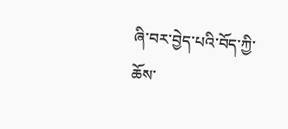ཞི་བར་བྱེད་པའི་བོད་ཀྱི་ཆོས་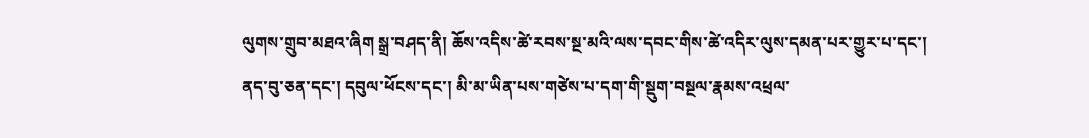ལུགས་གྲུབ་མཐའ་ཞིག སྒྲ་བཤད་ནི། ཆོས་འདིས་ཚེ་རབས་སྔ་མའི་ལས་དབང་གིས་ཚེ་འདིར་ལུས་དམན་པར་གྱུར་པ་དང་། ནད་བུ་ཅན་དང་། དབུལ་ཕོངས་དང་། མི་མ་ཡིན་པས་གཙེས་པ་དག་གི་སྡུག་བསྔལ་རྣམས་འཕྲལ་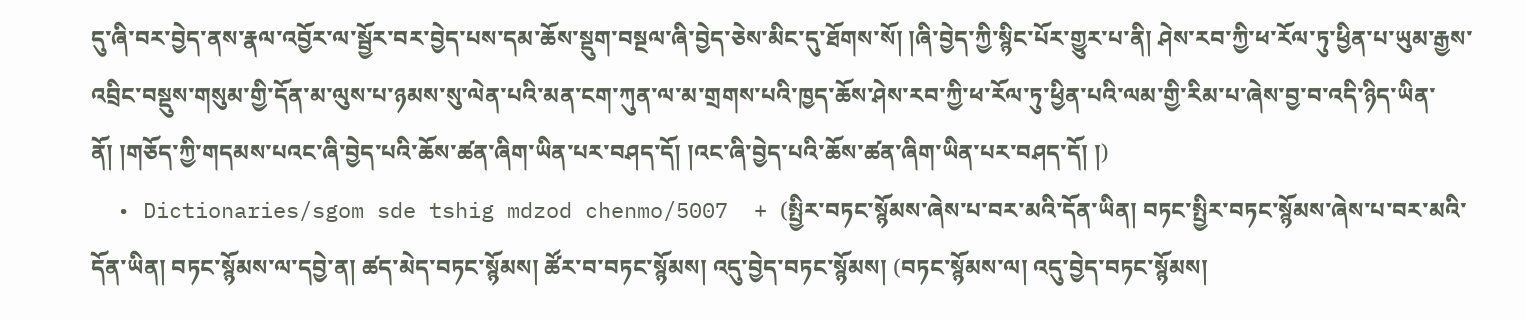དུ་ཞི་བར་བྱེད་ནས་རྣལ་འབྱོར་ལ་སྦྱོར་བར་བྱེད་པས་དམ་ཆོས་སྡུག་བསྔལ་ཞི་བྱེད་ཅེས་མིང་དུ་ཐོགས་སོ། །ཞི་བྱེད་ཀྱི་སྙིང་པོར་གྱུར་པ་ནི། ཤེས་རབ་ཀྱི་ཕ་རོལ་ཏུ་ཕྱིན་པ་ཡུམ་རྒྱས་འབྲིང་བསྡུས་གསུམ་གྱི་དོན་མ་ལུས་པ་ཉམས་སུ་ལེན་པའི་མན་ངག་ཀུན་ལ་མ་གྲགས་པའི་ཁྱད་ཆོས་ཤེས་རབ་ཀྱི་ཕ་རོལ་ཏུ་ཕྱིན་པའི་ལམ་གྱི་རིམ་པ་ཞེས་བྱ་བ་འདི་ཉིད་ཡིན་ནོ། །གཅོད་ཀྱི་གདམས་པའང་ཞི་བྱེད་པའི་ཆོས་ཚན་ཞིག་ཡིན་པར་བཤད་དོ། །འང་ཞི་བྱེད་པའི་ཆོས་ཚན་ཞིག་ཡིན་པར་བཤད་དོ། །)
  • Dictionaries/sgom sde tshig mdzod chenmo/5007  + (སྤྱིར་བཏང་སྙོམས་ཞེས་པ་བར་མའི་དོན་ཡིན། བཏང་སྤྱིར་བཏང་སྙོམས་ཞེས་པ་བར་མའི་དོན་ཡིན། བཏང་སྙོམས་ལ་དབྱེ་ན། ཚད་མེད་བཏང་སྙོམས། ཚོར་བ་བཏང་སྙོམས། འདུ་བྱེད་བཏང་སྙོམས། (བཏང་སྙོམས་ལ། འདུ་བྱེད་བཏང་སྙོམས།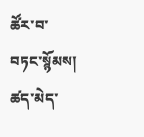ཚོར་བ་བཏང་སྙོམས། ཚད་མེད་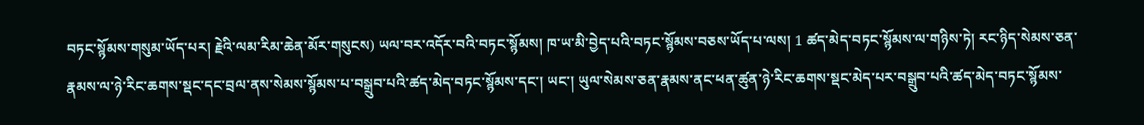བཏང་སྙོམས་གསུམ་ཡོད་པར། རྗེའི་ལམ་རིམ་ཆེན་མོར་གསུངས) ཡལ་བར་འདོར་བའི་བཏང་སྙོམས། ཁ་ཡ་མི་བྱེད་པའི་བཏང་སྙོམས་བཅས་ཡོད་པ་ལས། 1 ཚད་མེད་བཏང་སྙོམས་ལ་གཉིས་ཏེ། རང་ཉིད་སེམས་ཅན་རྣམས་ལ་ཉེ་རིང་ཆགས་སྡང་དང་བྲལ་ནས་སེམས་སྙོམས་པ་བསྒྲུབ་པའི་ཚད་མེད་བཏང་སྙོམས་དང་། ཡང་། ཡུལ་སེམས་ཅན་རྣམས་ནང་ཕན་ཚུན་ཉེ་རིང་ཆགས་སྡང་མེད་པར་བསྒྲུབ་པའི་ཚད་མེད་བཏང་སྙོམས་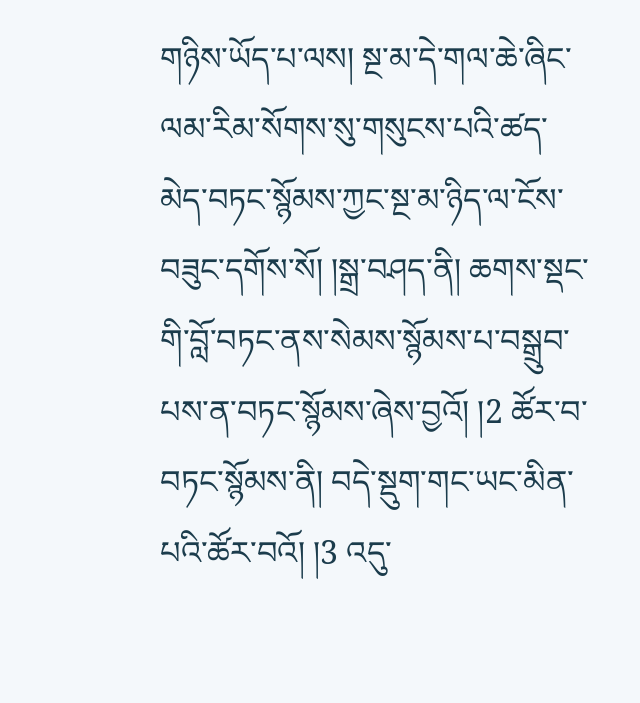གཉིས་ཡོད་པ་ལས། སྔ་མ་དེ་གལ་ཆེ་ཞིང་ལམ་རིམ་སོགས་སུ་གསུངས་པའི་ཚད་མེད་བཏང་སྙོམས་ཀྱང་སྔ་མ་ཉིད་ལ་ངོས་བཟུང་དགོས་སོ། །སྒྲ་བཤད་ནི། ཆགས་སྡང་གི་བློ་བཏང་ནས་སེམས་སྙོམས་པ་བསྒྲུབ་པས་ན་བཏང་སྙོམས་ཞེས་བྱའོ། །2 ཚོར་བ་བཏང་སྙོམས་ནི། བདེ་སྡུག་གང་ཡང་མིན་པའི་ཚོར་བའོ། །3 འདུ་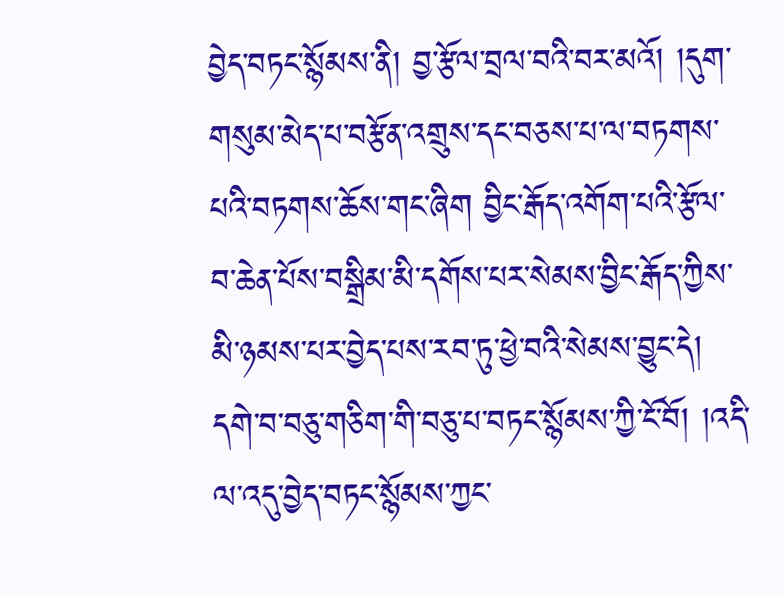བྱེད་བཏང་སྙོམས་ནི། བྱ་རྩོལ་བྲལ་བའི་བར་མའོ། །དུག་གསུམ་མེད་པ་བརྩོན་འགྲུས་དང་བཅས་པ་ལ་བཏགས་པའི་བཏགས་ཆོས་གང་ཞིག བྱིང་རྒོད་འགོག་པའི་རྩོལ་བ་ཆེན་པོས་བསྒྲིམ་མི་དགོས་པར་སེམས་བྱིང་རྒོད་ཀྱིས་མི་ཉམས་པར་བྱེད་པས་རབ་ཏུ་ཕྱེ་བའི་སེམས་བྱུང་དེ། དགེ་བ་བཅུ་གཅིག་གི་བཅུ་པ་བཏང་སྙོམས་ཀྱི་ངོ་བོ། །འདི་ལ་འདུ་བྱེད་བཏང་སྙོམས་ཀྱང་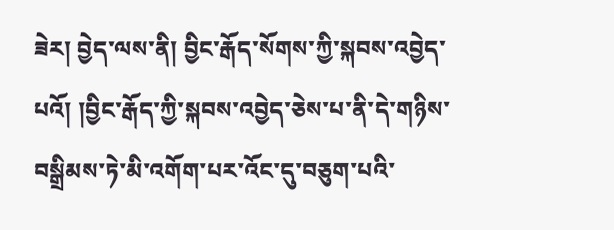ཟེར། བྱེད་ལས་ནི། བྱིང་རྒོད་སོགས་ཀྱི་སྐབས་འབྱེད་པའོ། །བྱིང་རྒོད་ཀྱི་སྐབས་འབྱེད་ཅེས་པ་ནི་དེ་གཉིས་བསྒྲིམས་ཏེ་མི་འགོག་པར་འོང་དུ་བཅུག་པའི་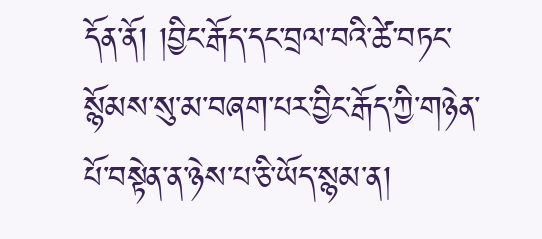དོན་ནོ། །བྱིང་རྒོད་དང་བྲལ་བའི་ཚེ་བཏང་སྙོམས་སུ་མ་བཞག་པར་བྱིང་རྒོད་ཀྱི་གཉེན་པོ་བསྟེན་ན་ཉེས་པ་ཅི་ཡོད་སྙམ་ན།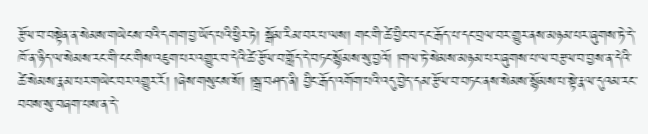རྩོལ་བ་བསྟེན་ན་སེམས་གཡེངས་བའི་དགག་བྱ་ཡོད་པའི་ཕྱིར་ཏེ། སྒོམ་རིམ་བར་པ་ལས། གང་གི་ཚེ་བྱིང་བ་དང་རྒོད་པ་དང་བྲལ་བར་གྱུར་ནས་མཉམ་པར་ཞུགས་ཏེ་དེ་ཁོ་ན་ཉིད་ལ་སེམས་རང་གི་ངང་གིས་འཇུག་པར་འགྱུར་བ་དེའི་ཚེ་རྩོལ་བ་གློད་དེ་བཏང་སྙོམས་སུ་བྱའོ། །གལ་ཏེ་སེམས་མཉམ་པར་ཞུགས་པ་ལ་བརྩལ་བ་བྱས་ན་དེའི་ཚེ་སེམས་རྣམ་པར་གཡེང་བར་འགྱུར་རོ། །ཞེས་གསུངས་སོ། །སྒྲ་བཤད་ནི། བྱིང་རྒོད་འགོག་པའི་འདུ་བྱེད་དམ་རྩོལ་བ་བཏང་ནས་སེམས་སྙོམས་པ་སྟེ་རྣལ་དུའམ་རང་བབས་སུ་བཞག་པས་ན་དེ་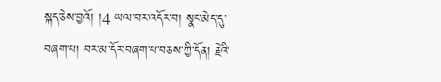སྐད་ཅེས་བྱའོ། །4 ཡལ་བར་འདོར་བ། སྣང་མེད་དུ་བཞག་པ། བར་མ་དོར་བཞག་པ་བཅས་ཀྱི་དོན། རྗེའི་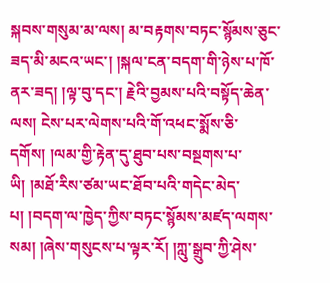སྐབས་གསུམ་མ་ལས། མ་བརྟགས་བཏང་སྙོམས་ཅུང་ཟད་མི་མངའ་ཡང་། །སྐལ་ངན་བདག་གི་ཉེས་པ་ཁོ་ནར་ཟད། །ལྟ་བུ་དང་། རྗེའི་བྱམས་པའི་བསྟོད་ཆེན་ལས། ངེས་པར་ལེགས་པའི་གོ་འཕང་སྨོས་ཅི་དགོས། །ལམ་གྱི་རྟེན་དུ་ཐུབ་པས་བསྔགས་པ་ཡི། །མཐོ་རིས་ཙམ་ཡང་ཐོབ་པའི་གདེང་མེད་པ། །བདག་ལ་ཁྱེད་ཀྱིས་བཏང་སྙོམས་མཛད་ལགས་སམ། །ཞེས་གསུངས་པ་ལྟར་རོ། །ཀླུ་སྒྲུབ་ཀྱི་ཤེས་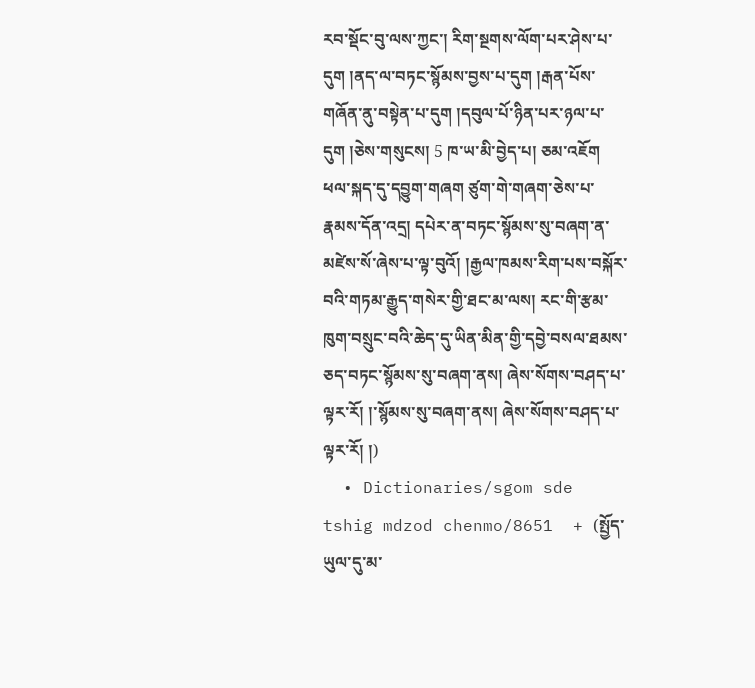རབ་སྡོང་བུ་ལས་ཀྱང་། རིག་སྔགས་ལོག་པར་ཤེས་པ་དུག །ནད་ལ་བཏང་སྙོམས་བྱས་པ་དུག །རྒན་པོས་གཞོན་ནུ་བསྟེན་པ་དུག །དབུལ་པོ་ཉིན་པར་ཉལ་པ་དུག །ཅེས་གསུངས། 5 ཁ་ཡ་མི་བྱེད་པ། ཅམ་འཇོག ཕལ་སྐད་དུ་དབྱུག་གཞག ཙུག་གེ་གཞག་ཅེས་པ་རྣམས་དོན་འདྲ། དཔེར་ན་བཏང་སྙོམས་སུ་བཞག་ན་མཛེས་སོ་ཞེས་པ་ལྟ་བུའོ། །རྒྱལ་ཁམས་རིག་པས་བསྐོར་བའི་གཏམ་རྒྱུད་གསེར་གྱི་ཐང་མ་ལས། རང་གི་རྩམ་ཁུག་བསྲུང་བའི་ཆེད་དུ་ཡིན་མིན་གྱི་དབྱེ་བསལ་ཐམས་ཅད་བཏང་སྙོམས་སུ་བཞག་ནས། ཞེས་སོགས་བཤད་པ་ལྟར་རོ། །་སྙོམས་སུ་བཞག་ནས། ཞེས་སོགས་བཤད་པ་ལྟར་རོ། །)
  • Dictionaries/sgom sde tshig mdzod chenmo/8651  + (སྤྱོད་ཡུལ་དུ་མ་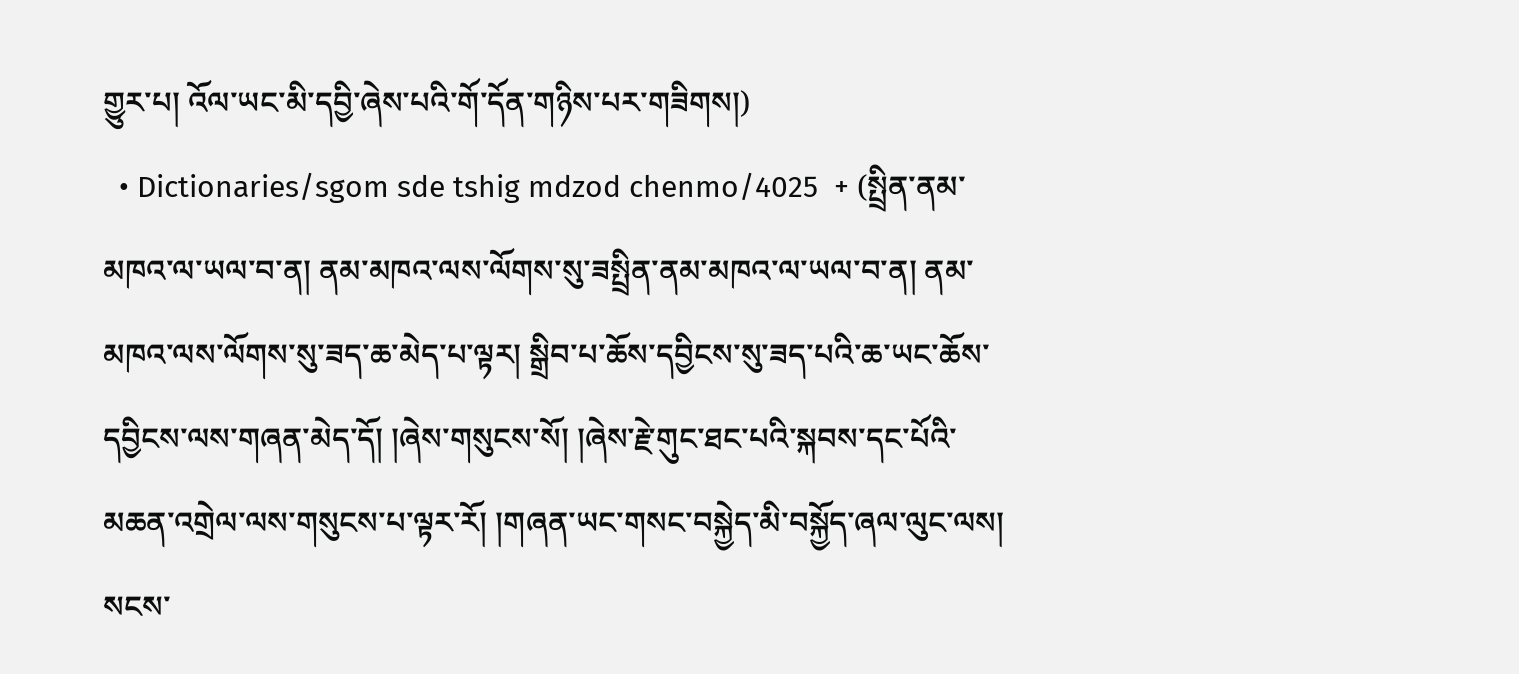གྱུར་པ། འོལ་ཡང་མི་དབྱི་ཞེས་པའི་གོ་དོན་གཉིས་པར་གཟིགས།)
  • Dictionaries/sgom sde tshig mdzod chenmo/4025  + (སྤྲིན་ནམ་མཁའ་ལ་ཡལ་བ་ན། ནམ་མཁའ་ལས་ལོགས་སུ་ཟསྤྲིན་ནམ་མཁའ་ལ་ཡལ་བ་ན། ནམ་མཁའ་ལས་ལོགས་སུ་ཟད་ཆ་མེད་པ་ལྟར། སྒྲིབ་པ་ཆོས་དབྱིངས་སུ་ཟད་པའི་ཆ་ཡང་ཆོས་དབྱིངས་ལས་གཞན་མེད་དོ། །ཞེས་གསུངས་སོ། །ཞེས་རྗེ་གུང་ཐང་པའི་སྐབས་དང་པོའི་མཆན་འགྲེལ་ལས་གསུངས་པ་ལྟར་རོ། །གཞན་ཡང་གསང་བསྐྱེད་མི་བསྐྱོད་ཞལ་ལུང་ལས། སངས་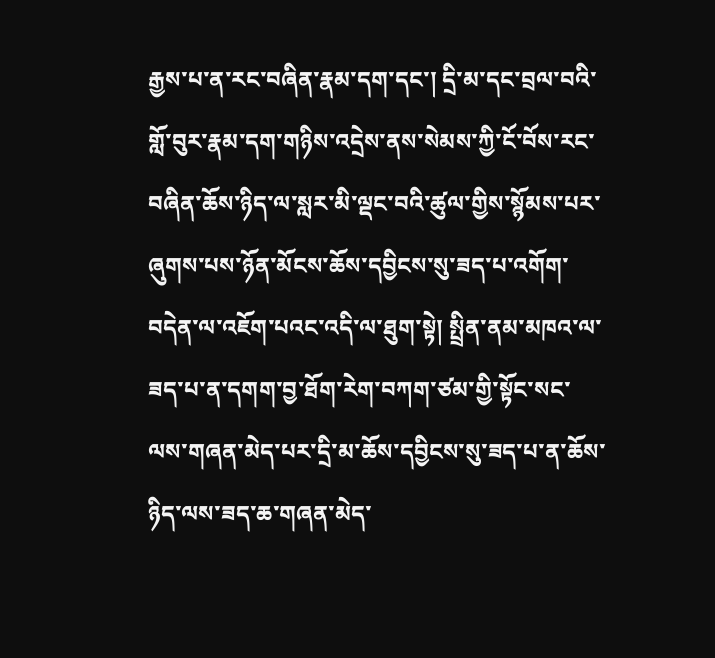རྒྱས་པ་ན་རང་བཞིན་རྣམ་དག་དང་། དྲི་མ་དང་བྲལ་བའི་གློ་བུར་རྣམ་དག་གཉིས་འདྲེས་ནས་སེམས་ཀྱི་ངོ་བོས་རང་བཞིན་ཆོས་ཉིད་ལ་སླར་མི་ལྡང་བའི་ཚུལ་གྱིས་སྙོམས་པར་ཞུགས་པས་ཉོན་མོངས་ཆོས་དབྱིངས་སུ་ཟད་པ་འགོག་བདེན་ལ་འཇོག་པའང་འདི་ལ་ཐུག་སྟེ། སྤྲིན་ནམ་མཁའ་ལ་ཟད་པ་ན་དགག་བྱ་ཐོག་རེག་བཀག་ཙམ་གྱི་སྟོང་སང་ལས་གཞན་མེད་པར་དྲི་མ་ཆོས་དབྱིངས་སུ་ཟད་པ་ན་ཆོས་ཉིད་ལས་ཟད་ཆ་གཞན་མེད་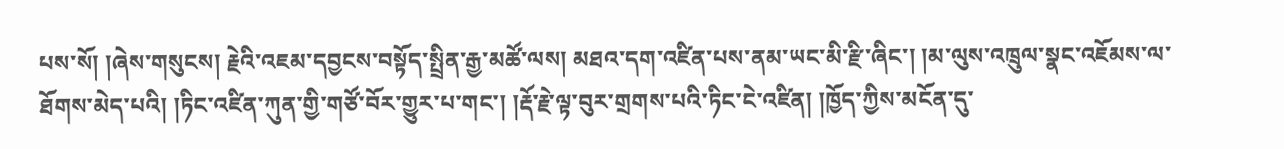པས་སོ། །ཞེས་གསུངས། རྗེའི་འཇམ་དབྱངས་བསྟོད་སྤྲིན་རྒྱ་མཚོ་ལས། མཐའ་དག་འཛིན་པས་ནམ་ཡང་མི་རྫི་ཞིང་། །མ་ལུས་འཁྲུལ་སྣང་འཇོམས་ལ་ཐོགས་མེད་པའི། །ཏིང་འཛིན་ཀུན་གྱི་གཙོ་བོར་གྱུར་པ་གང་། །རྡོ་རྗེ་ལྟ་བུར་གྲགས་པའི་ཏིང་ངེ་འཛིན། །ཁྱོད་ཀྱིས་མངོན་དུ་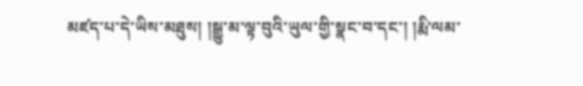མཛད་པ་དེ་ཡིས་མཐུས། །སྒྱུ་མ་ལྟ་བུའི་ཡུལ་གྱི་སྣང་བ་དང་། །རྨི་ལམ་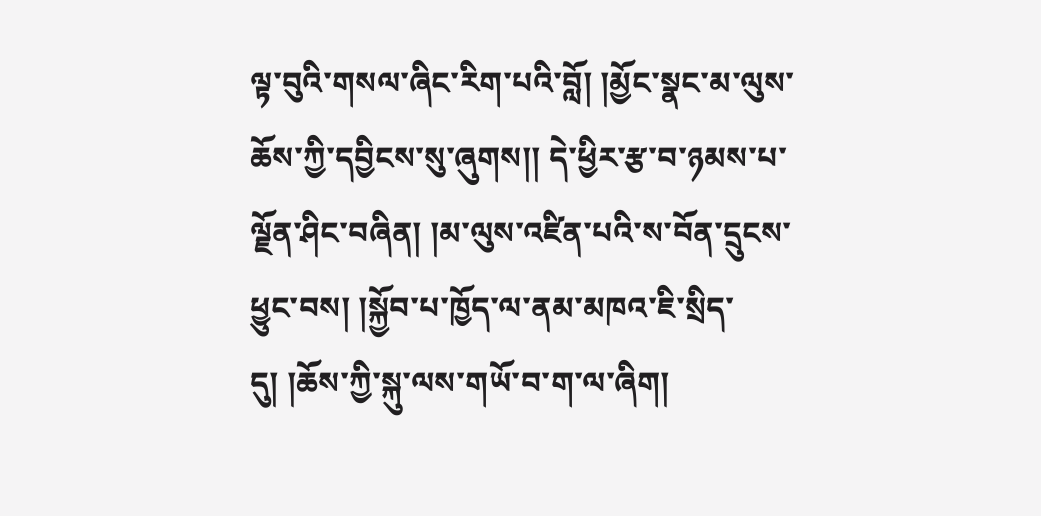ལྟ་བུའི་གསལ་ཞིང་རིག་པའི་བློ། །མྱོང་སྣང་མ་ལུས་ཆོས་ཀྱི་དབྱིངས་སུ་ཞུགས།། དེ་ཕྱིར་རྩ་བ་ཉམས་པ་ལྗོན་ཤིང་བཞིན། །མ་ལུས་འཛིན་པའི་ས་བོན་དྲུངས་ཕྱུང་བས། །སྐྱོབ་པ་ཁྱོད་ལ་ནམ་མཁའ་ཇི་སྲིད་དུ། །ཆོས་ཀྱི་སྐུ་ལས་གཡོ་བ་ག་ལ་ཞིག།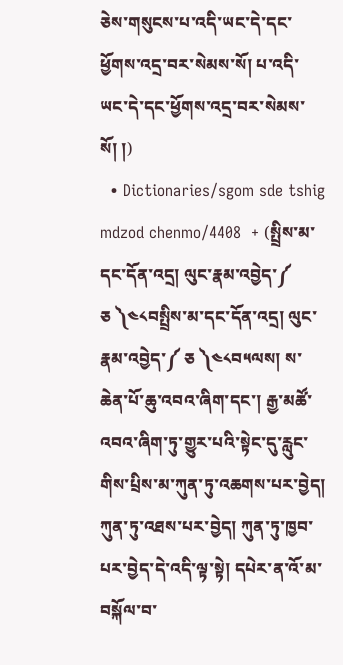ཅེས་གསུངས་པ་འདི་ཡང་དེ་དང་ཕྱོགས་འདྲ་བར་སེམས་སོ། པ་འདི་ཡང་དེ་དང་ཕྱོགས་འདྲ་བར་སེམས་སོ། །)
  • Dictionaries/sgom sde tshig mdzod chenmo/4408  + (སྤྲིས་མ་དང་དོན་འདྲ། ལུང་རྣམ་འབྱེད་༼ ཅ ༽༤༨བསྤྲིས་མ་དང་དོན་འདྲ། ལུང་རྣམ་འབྱེད་༼ ཅ ༽༤༨བ༥ལས། ས་ཆེན་པོ་ཆུ་འབའ་ཞིག་དང་། རྒྱ་མཚོ་འབའ་ཞིག་ཏུ་གྱུར་པའི་སྟེང་དུ་རླུང་གིས་པྲིས་མ་ཀུན་ཏུ་འཆགས་པར་བྱེད། ཀུན་ཏུ་འཐས་པར་བྱེད། ཀུན་ཏུ་ཁྱབ་པར་བྱེད་དེ་འདི་ལྟ་སྟེ། དཔེར་ན་འོ་མ་བསྐོལ་བ་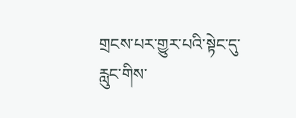གྲངས་པར་གྱུར་པའི་སྟེང་དུ་རླུང་གིས་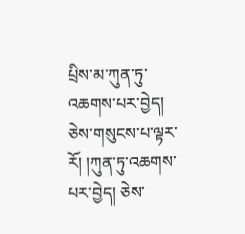པྲིས་མ་ཀུན་ཏུ་འཆགས་པར་བྱེད། ཅེས་གསུངས་པ་ལྟར་རོ། །ཀུན་ཏུ་འཆགས་པར་བྱེད། ཅེས་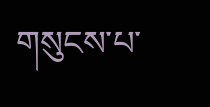གསུངས་པ་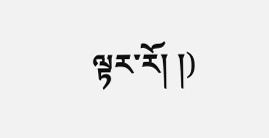ལྟར་རོ། །)